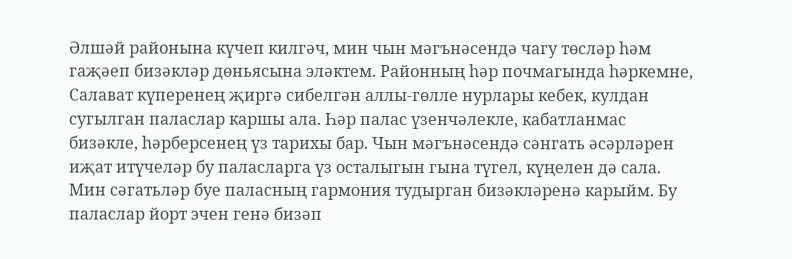Әлшәй районына күчеп килгәч, мин чын мәгънәсендә чагу төсләр һәм гаҗәеп бизәкләр дөньясына эләктем. Районның һәр почмагында һәркемне, Салават күперенең җиргә сибелгән аллы-гөлле нурлары кебек, кулдан сугылган паласлар каршы ала. Һәр палас үзенчәлекле, кабатланмас бизәкле, һәрберсенең үз тарихы бар. Чын мәгънәсендә сәнгать әсәрләрен иҗат итүчеләр бу паласларга үз осталыгын гына түгел, күңелен дә сала.
Мин сәгатьләр буе паласның гармония тудырган бизәкләренә карыйм. Бу паласлар йорт эчен генә бизәп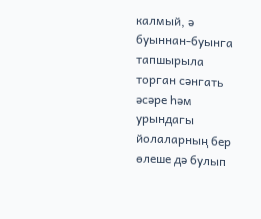калмый, ә буыннан-буынга тапшырыла торган сәнгать әсәре һәм урындагы йолаларның бер өлеше дә булып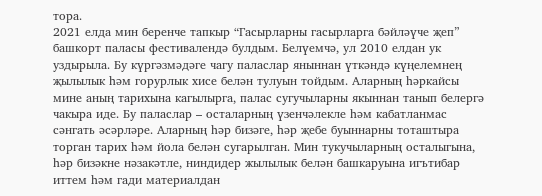тора.
2021 елда мин беренче тапкыр “Гасырларны гасырларга бәйләүче җеп” башкорт паласы фестивалендә булдым. Белүемчә, ул 2010 елдан ук уздырыла. Бу күргәзмәдәге чагу паласлар яныннан үткәндә күңелемнең җылылык һәм горурлык хисе белән тулуын тойдым. Аларның һәркайсы мине аның тарихына кагылырга, палас сугучыларны якыннан танып белергә чакыра иде. Бу паласлар – осталарның үзенчәлекле һәм кабатланмас сәнгать әсәрләре. Аларның һәр бизәге, һәр җебе буыннарны тоташтыра торган тарих һәм йола белән сугарылган. Мин тукучыларның осталыгына, һәр бизәкне нәзакәтле, ниндидер жылылык белән башкаруына игътибар иттем һәм гади материалдан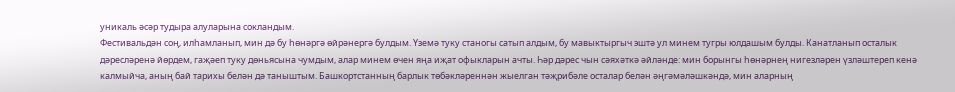уникаль әсәр тудыра алуларына сокландым.
Фестивальдән соң, илһамланып, мин дә бу һөнәргә өйрәнергә булдым. Үземә туку станогы сатып алдым, бу мавыктыргыч эштә ул минем тугры юлдашым булды. Канатланып осталык дәресләренә йөрдем, гаҗәеп туку дөньясына чумдым, алар минем өчен яңа иҗат офыкларын ачты. Һәр дәрес чын сәяхәткә әйләнде: мин борынгы һөнәрнең нигезләрен үзләштереп кенә калмыйча, аның бай тарихы белән дә таныштым. Башкортстанның барлык төбәкләреннән жыелган тәҗрибәле осталар белән әңгәмәләшкәндә, мин аларның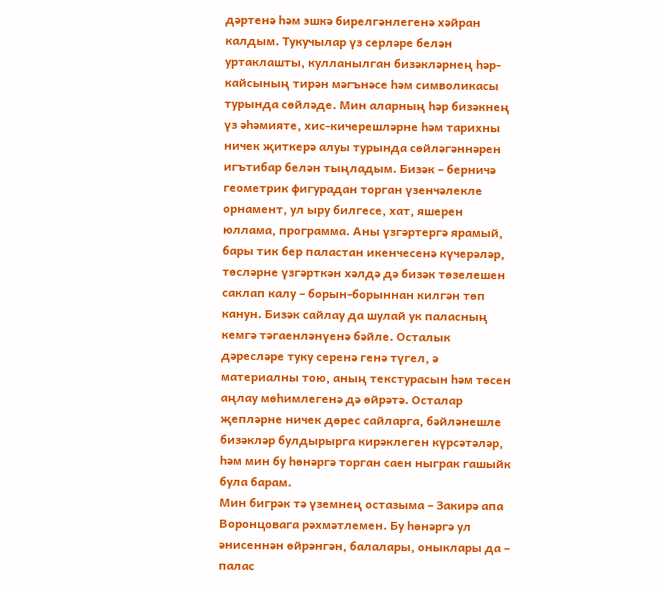дәртенә һәм эшкә бирелгәнлегенә хәйран калдым. Тукучылар үз серләре белән уртаклашты, кулланылган бизәкләрнең һәр-кайсының тирән мәгънәсе һәм символикасы турында сөйләде. Мин аларның һәр бизәкнең үз әһәмияте, хис-кичерешләрне һәм тарихны ничек җиткерә алуы турында сөйләгәннәрен игътибар белән тыңладым. Бизәк – берничә геометрик фигурадан торган үзенчәлекле орнамент, ул ыру билгесе, хат, яшерен юллама, программа. Аны үзгәртергә ярамый, бары тик бер паластан икенчесенә күчерәләр, төсләрне үзгәрткән хәлдә дә бизәк төзелешен саклап калу – борын-борыннан килгән төп канун. Бизәк сайлау да шулай ук паласның кемгә тәгаенләнүенә бәйле. Осталык дәресләре туку серенә генә түгел, ә материалны тою, аның текстурасын һәм төсен аңлау мөһимлегенә дә өйрәтә. Осталар җепләрне ничек дөрес сайларга, бәйләнешле бизәкләр булдырырга кирәклеген күрсәтәләр, һәм мин бу һөнәргә торган саен ныграк гашыйк була барам.
Мин бигрәк тә үземнең остазыма – Закирә апа Воронцовага рәхмәтлемен. Бу һөнәргә ул әнисеннән өйрәнгән, балалары, оныклары да – палас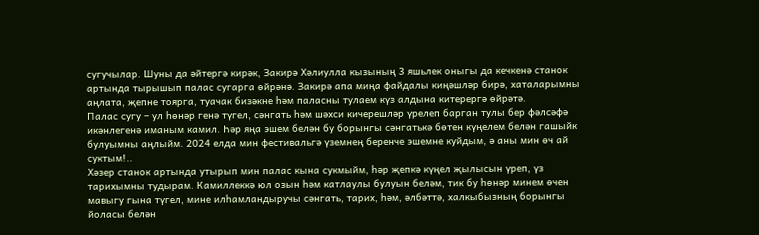сугучылар. Шуны да әйтергә кирәк, Закирә Хәлиулла кызының 3 яшьлек оныгы да кечкенә станок артында тырышып палас сугарга өйрәнә. Закирә апа миңа файдалы киңәшләр бирә, хаталарымны аңлата, җепне тоярга, туачак бизәкне һәм паласны тулаем күз алдына китерергә өйрәтә.
Палас сугу – ул һөнәр генә түгел, сәнгать һәм шәхси кичерешләр үрелеп барган тулы бер фәлсәфә икәнлегенә иманым камил. Һәр яңа эшем белән бу борынгы сәнгатькә бөтен күңелем белән гашыйк булуымны аңлыйм. 2024 елда мин фестивальгә үземнең беренче эшемне куйдым, ә аны мин өч ай суктым!..
Хәзер станок артында утырып мин палас кына сукмыйм, һәр җепкә күңел җылысын үреп, үз тарихымны тудырам. Камиллеккә юл озын һәм катлаулы булуын беләм, тик бу һөнәр минем өчен мавыгу гына түгел, мине илһамландыручы сәнгать, тарих, һәм, әлбәттә, халкыбызның борынгы йоласы белән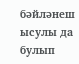бәйләнеш ысулы да булып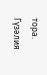тора.
Гүзәлия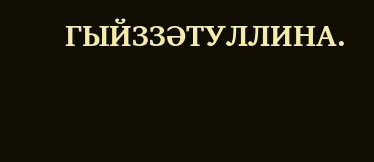ГЫЙЗЗӘТУЛЛИНА.